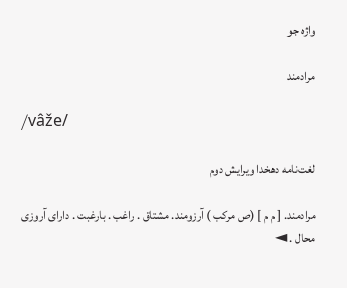واژه جو

مرادمند

/vâže/

لغت‌نامه دهخدا ویرایش دوم

مرادمند. [ م م ] (ص مرکب ) آرزومند. مشتاق . راغب . بارغبت . دارای آروزی محال . ◄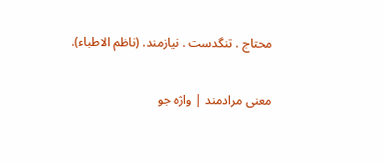محتاج . تنگدست . نیازمند. (ناظم الاطباء).

معنی مرادمند | واژه جو